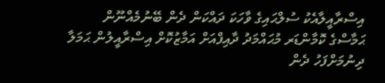އިސްރާއީލާއެކު ސުލްޙައިގެ ވާހަކަ ދައްކަން ދެން ބޭނުމެއްނޫން
ޙަމާސްގެ ކޮމާންޑަރ މުޙައްމަދު ދާއިފްއަށް އަމާޒުކޮށް އިސްރާއީލުން ޙަމަލާ ދިނުމަށްފަހު ދެން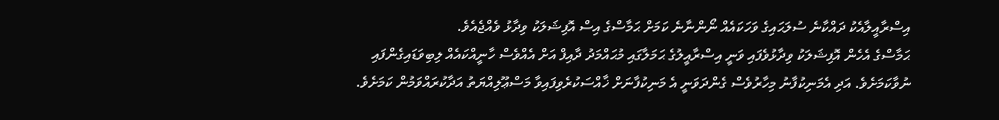އިސްރާއީލާއެކު ދައްކާނެ ސުލަޙައިގެ ވަހަކައެއް ނޯންނާނެ ކަމަށް ޙަމާސްގެ އިސް އޮފިޝަލަކު ވިދާޅު ވެއްޖެއެވެ.
ޙަމާސްގެ އެހެން އޮފިޝަލަކު ވިދާޅުވެފައި ވަނީ އިސްރާއީލުގެ ޙަމަލާގައި މުޙައްމަދު ދާއިފް އަށް އެއްވެސް ހާނީއްކައެއް ލިބިވަޑައިގެންފައި ނުވާކަމަށެވެ. އަދި އެމަނިކުފާނު މިހާރުވެސް ގެންދަވަނީ އެ މަނިކުފާނަށް ޚާއްސަކުރެވިފައިވާ މަސްޢޫލިއްޔަތު އަދާކުރައްވަމުން ކަމަށެވެ.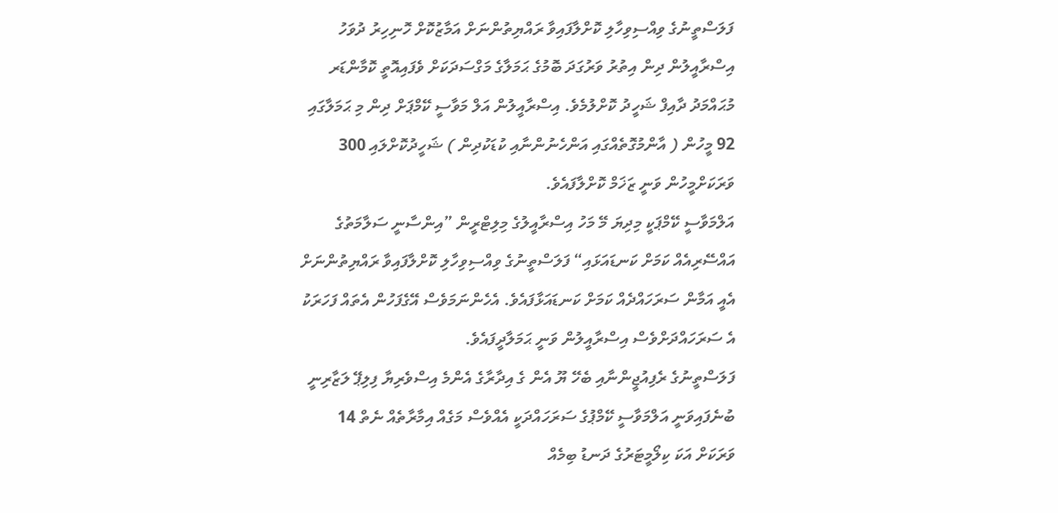ފަލަސްތީނުގެ ވިއްސިވިހާލި ކޮށްލާފައިވާ ރައްޔިތުންނަށް އަމާޒުކޮށް ހޮނިހިރު ދުވަހު އިސްރާއީލުން ދިން އިތުރު ވަރުގަދަ ބޮމުގެ ޙަމަލާގެ މަގްސަދަކަށް ވެފައިއޮތީ ކޮމާންޑަރ މުޙައްމަދު ދާއިފް ޝަހީދު ކޮށްލުމެވެ. އިސްރާއީލުން އަލް މަވާސީ ކޭމްޕަށް ދިން މި ޙަމަލާގައި 92 މީހުން ( އާންމުގޮތެއްގައި އަންހެނުންނާއި ކުޑަކުދިން ) ޝަހީދުކޮށްލައި 300 ވަރަކަށްމީހުން ވަނީ ޒަޚަމް ކޮށްލާފައެވެ.
އަލްމަވާސީ ކޭމްޕަކީ މިދިޔަ މޭ މަހު އިސްރާއީލުގެ މިލިޓްރީން ”އިންސާނީ ސަލާމަތުގެ އައްސޭރިއެއް ކަމަށް ކަނޑައަޅައި“ ފަލަސްތީނުގެ ވިއްސިވިހާލި ކޮށްލާފައިވާ ރައްޔިތުންނަށް އެއީ އަމާން ސަރަހައްދެއް ކަމަށް ކަނޑައަޅާފައެވެ. އެހެންނަމަވެސް އޭގެފަހުން އެތައް ފަހަރަކު އެ ސަރަހައްދަށްވެސް އިސްރާއީލުން ވަނީ ޙަމަލާދީފައެވެ.
ފަލަސްތީނުގެ ރެފިއުޖީންނާއި ބެހޭ ޔޫ އެން ގެ އިދާރާގެ އެންމެ އިސްވެރިޔާ ފިލިޕޭ ލަޒާރިނީ ބުނެފައިވަނީ އަލްމަވާސީ ކޭމްޕުގެ ސަރަހައްދަކީ އެއްވެސް މަގެއް އިމާރާތެއް ނެތް 14 ވަރަކަށް އަކަ ކިލޯމީޓަރުގެ ދަނޑު ބިމެއް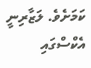ކަމަށެވެ. ލަޒާރިނީ އެކްސްގައި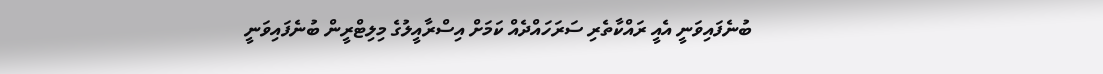ބުނެފައިވަނީ އެއީ ރައްކާތެރި ސަރަހައްދެއް ކަމަށް އިސްރާއީލުގެ މިލިޓްރީން ބުނެފައިވަނީ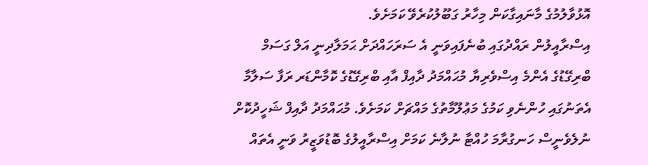އޮޅުވާލުމުގެ މާނައިގާކަން މިހާރު ގަބޫލުކުރެވޭ ކަމަށެވެ.
އިސްރާއީލުން ރައްދުގައި ބުނެފައިވަނީ އެ ސަރަހައްދަށް ޙަމަލާދިނީ އަލް ގަސަމް ބްރިގޭޑުގެ އެންމެ އިސްވެރިޔާ މުޙައްމަދު ދާއިފް އާއި ބްރިގޭޑުގެ ކޮމާންޑަރ ރަފާ ސަލާމާ އެތަނުގައި ހުންނެވި ކަމުގެ މަޢުލޫމާތުގެ މައްޗަށް ކަމަށެވެ. މުޙައްމަދު ދާއިފް ޝަހީދުކޮށް ނުލެވެނީސް ހަނގުރާމަ ހުއްޓާ ނުލާނެ ކަމަށް އިސްރާއީލުގެ ބޮޑުވަޒީރު ވަނީ އެތައް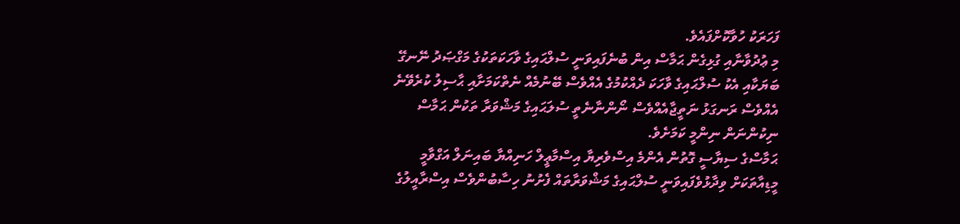ފަހަރަކު ހުވާކޮށްފައެވެ.
މި ޢުދުވާނާއި ގުޅިގެން ޙަމާސް އިން ބުނެފައިވަނީ ސުލްޙައިގެ ވާހަކަތަކުގެ މަގްޞަދު ނޭނގޭ ބަޔަކާއި އެކު ސުލްޙައިގެ ވާހަކަ ދެއްކުމުގެ އެއްވެސް ބޭނުމެއް ނެތްކަމަށާއި ޙާސިލު ކުރެވޭނެ އެއްވެސް ރަނގަޅު ނަތީޖާއެއްވެސް ނޯންނާނެތީ ސުލަޙައިގެ މަޝްވަރާ ތަކުން ޙަމާސް ނިކުންނަން ނިންމީ ކަމަށެވެ.
ޙަމާސްގެ ސިޔާސީ ގޮތުން އެންމެ އިސްވެރިޔާ އިސްމާޢީލް ހަނިއްޔާ ބައިނަލް އަގްވާމީ މީޑިއާތަކަށް ވިދާޅުވެފައިވަނީ ސުލްޙައިގެ މަޝްވަރާތައް ފެށުނު ހިސާބުންވެސް އިސްރާއީލުގެ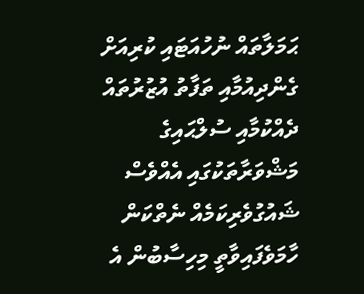ޙަމަލާތައް ނުހުއަޓައި ކުރިއަށް ގެންދިއުމާއި ތަފާތު އުޒުރުތައް ދެއްކުމާއި ސުލްޙައިގެ މަޝްވަރާތަކުގައި އެއްވެސް ޝައުގުވެރިކަމެއް ނެތްކަން ހާމަވެފައިވާތީ މިހިސާބުން އެ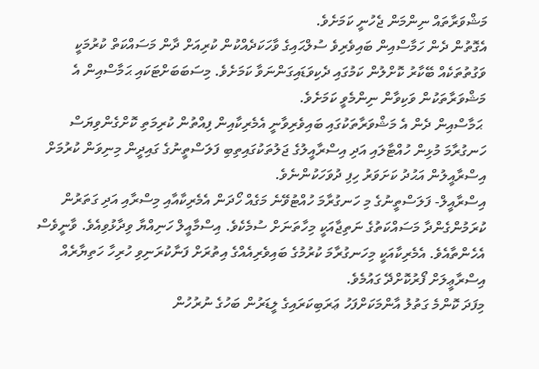މަޝްވަރާތައް ނިންމަން ޖެހުނީ ކަމަށެވެ.
އެގޮތުން ދެން ހަމާސްއިން ބައިވެރިވެ ސުލްޙައިގެ ވާހަކަދެއްކުން ކުރިއަށް ދާން މަސައްކަތް ކުރުމަކީ ވަގުތުތަކެއް ބޭކާރު ކޮށްލުން ކަމުގައި ދެކިވަޑައިގަންނަވާ ކަމަށެވެ. މިސަބަބަށްޓަކައި ޙަމާސްއިން އެ މަޝްވަރާތަކުން ވަކިވާން ނިންމެވީ ކަމަށެވެ.
 ޙަމާސްއިން ދެން އެ މަޝްވަރާތަކުގައި ބައިވެރިވާނީ އެމެރިކާއިން ފިއްތުން ކުރިމަތި ކޮށްގެންވިޔަސް ހަނގުރާމަ މުޅިން ހުއްޓާލައި އަދި އިސްރާއީލުގެ ޖަލުތަކުގައިތިބި ފަލަސްތީނުގެ ގައިދީން މިނިވަން ކުރުމަށް އިސްރާއީލުން އަޙުދު ކަށަވަރު ހިފި ދުވަހަކުންނެވެ.
އިސްރާއީލް- ފަލަސްތީނުގެ މި ހަނގުރާމަ ހުއްޓުވޭނެ މަގެއް ހޯދަން އެމެރިކާއާއި މިސްރާއި އަދި ގަތަރުން ކުރަމުންގެންދާ މަސައްކަތުގެ ނަތިޖާއަކީ މިހާތަނަށް ސުމެކެވެ. އިސްމާއީލް ހަނިއްޔާ ވިދާޅުވިއެވެ. ވާނީވެސް އެހެންތާއެވެ. އެމެރިކާއަކީ މިހަނގުރާމަ ކުރުމުގެ ބައިވެރިއެއްގެ އިތުރަށް ފަނާކުރަނިވި ހުރިހާ ހަތިޔާރެއް އިސްރާޢީލަށް ފޯރުކޮށްދޭ ގައުމެވެ.
މިފަދަ ކޮންމެ ގަތުލު އާންމަކަށްފަހު ޢަރަބިކަރައިގެ ލީޑަރުން ބަހުގެ ނުރުހުން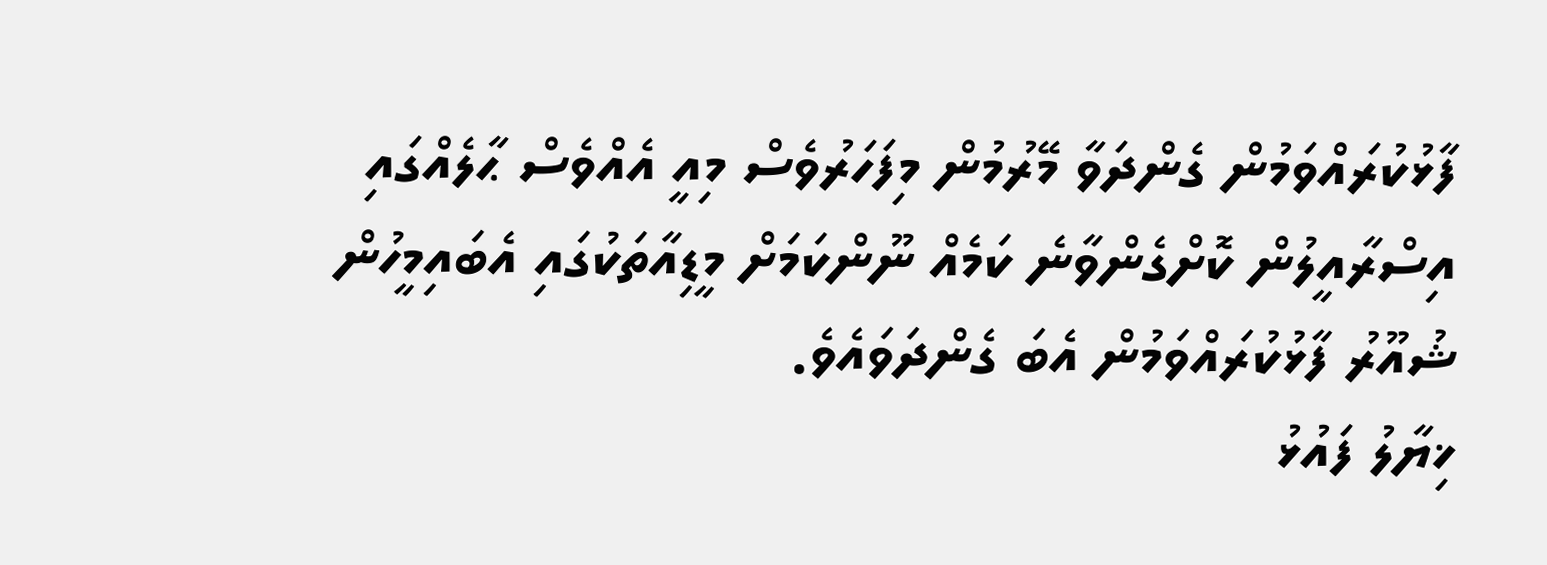ފާޅުކުރައްވަމުން ގެންދަވާ މޭރުމުން މިފަހަރުވެސް މިއީ އެއްވެސް ޙާލެއްގައި އިސްރާއީލުން ކޮށްގެންވާނެ ކަމެއް ނޫންކަމަށް މީޑިއާތަކުގައި އެބައިމީހުން ޝުއޫރު ފާޅުކުރައްވަމުން އެބަ ގެންދަވައެވެ.
ޚިޔާލު ފައުޅު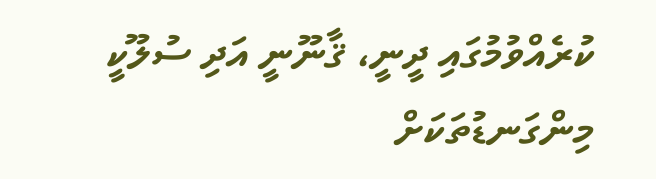ކުރެއްވުމުގައި ދީނީ، ޤާނޫނީ އަދި ސުލޫކީ މިންގަނޑުތަކަށް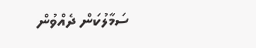ސަމާލުކަން ދެއްވުން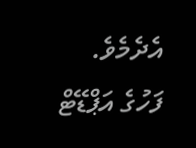އެދެމެވެ.
ފަހުގެ އަޕްޑޭޓް